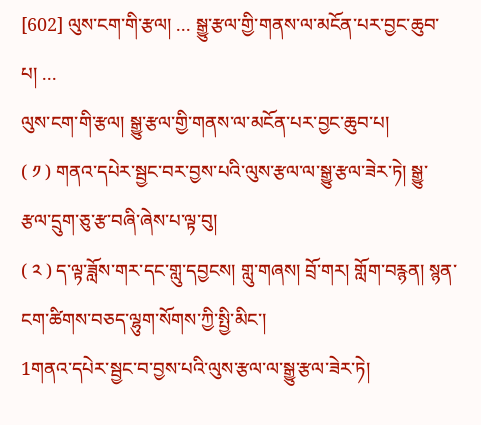[602] ལུས་ངག་གི་རྩལ། ... སྒྱུ་རྩལ་གྱི་གནས་ལ་མངོན་པར་བྱང་ཆུབ་པ། ...
ལུས་ངག་གི་རྩལ། སྒྱུ་རྩལ་གྱི་གནས་ལ་མངོན་པར་བྱང་ཆུབ་པ།
( ༡ ) གནའ་དཔེར་སྦྱང་བར་བྱས་པའི་ལུས་རྩལ་ལ་སྒྱུ་རྩལ་ཟེར་ཏེ། སྒྱུ་རྩལ་དྲུག་ཅུ་རྩ་བཞི་ཞེས་པ་ལྟ་བུ།
( ༢ ) ད་ལྟ་ཟློས་གར་དང་གླུ་དབྱངས། གླུ་གཞས། བྲོ་གར། གློག་བརྙན། སྙན་ངག་ཚིགས་བཅད་ལྷུག་སོགས་ཀྱི་སྤྱི་མིང་།
1གནའ་དཔེར་སྦྱང་བ་བྱས་པའི་ལུས་རྩལ་ལ་སྒྱུ་རྩལ་ཟེར་ཏེ།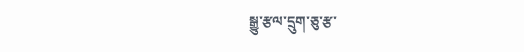སྒྱུ་རྩལ་དྲུག་ཅུ་རྩ་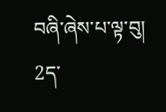བཞི་ཞེས་པ་ལྟ་བུ། 2ད་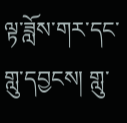ལྟ་ཟློས་གར་དང་གླུ་དབྱངས། གླུ་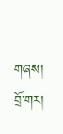གཞས། བྲོ་གར།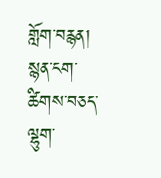གློག་བརྙན། སྙན་ངག་ཚིགས་བཅད་ལྷུག་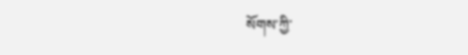སོགས་ཀྱི་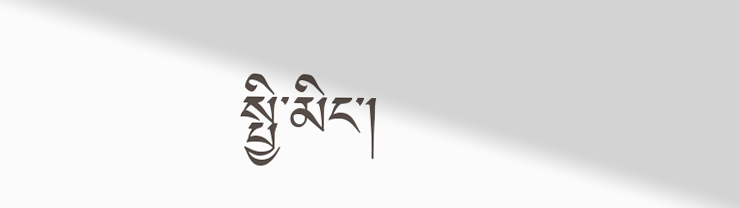སྤྱི་མིང་།